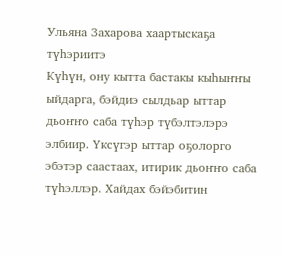Ульяна Захарова хаартыскаҕа түһэриитэ
Күһүн, ону кытта бастакы кыһыҥҥы ыйдарга, бэйдиэ сылдьар ыттар дьоҥҥо саба түһэр түбэлтэлэрэ элбиир. Үксүгэр ыттар оҕолорго эбэтэр саастаах, итирик дьоҥҥо саба түһэллэр. Хайдах бэйэбитин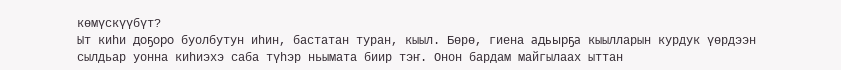көмүскүүбүт?
Ыт киһи доҕоро буолбутун иһин, бастатан туран, кыыл. Бөрө, гиена адьырҕа кыылларын курдук үөрдээн сылдьар уонна киһиэхэ саба түһэр ньымата биир тэҥ. Онон бардам майгылаах ыттан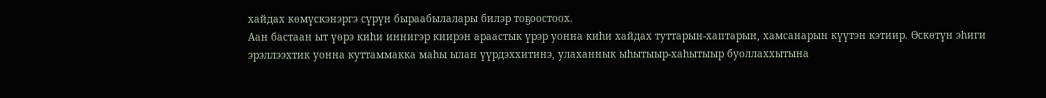хайдах көмүскэнэргэ сүрүн быраабылалары билэр тоҕоостоох.
Аан бастаан ыт үөрэ киһи иннигэр киирэн араастык үрэр уонна киһи хайдах туттарын-хаптарын, хамсанарын күүтэн кэтиир. Өскөтүн эһиги эрэллээхтик уонна куттаммакка маһы ылан үүрдэххитинэ, улаханнык ыһытыыр-хаһытыыр буоллаххытына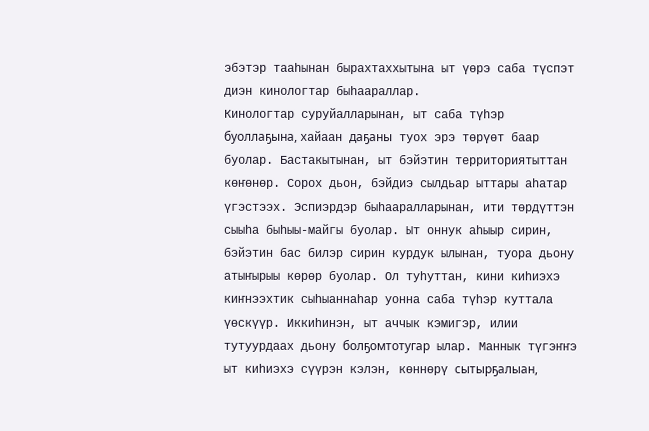эбэтэр тааһынан бырахтаххытына ыт үөрэ саба түспэт диэн кинологтар быһаараллар.
Кинологтар суруйалларынан, ыт саба түһэр буоллаҕына, хайаан даҕаны туох эрэ төрүөт баар буолар. Бастакытынан, ыт бэйэтин территориятыттан көҥөнөр. Сорох дьон, бэйдиэ сылдьар ыттары аһатар үгэстээх. Эспиэрдэр быһааралларынан, ити төрдүттэн сыыһа быһыы-майгы буолар. Ыт оннук аһыыр сирин, бэйэтин бас билэр сирин курдук ылынан, туора дьону атыҥырыы көрөр буолар. Ол туһуттан, кини киһиэхэ киҥнээхтик сыһыаннаһар уонна саба түһэр куттала үөскүүр. Иккиһинэн, ыт аччык кэмигэр, илии тутуурдаах дьону болҕомтотугар ылар. Маннык түгэҥҥэ ыт киһиэхэ сүүрэн кэлэн, көннөрү сытырҕалыан,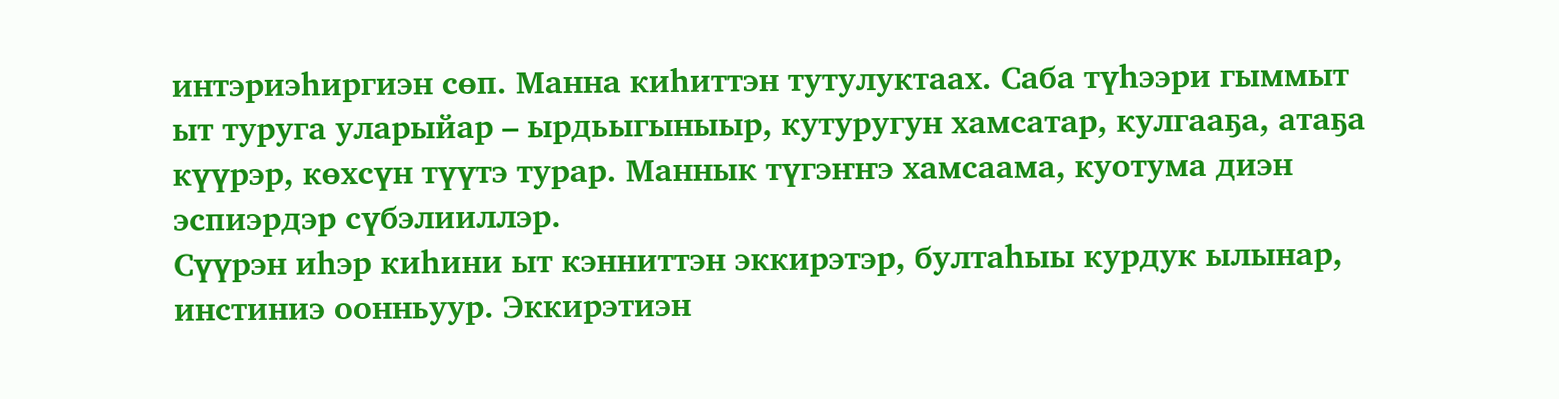интэриэһиргиэн сөп. Манна киһиттэн тутулуктаах. Саба түһээри гыммыт ыт туруга уларыйар – ырдьыгыныыр, кутуругун хамсатар, кулгааҕа, атаҕа күүрэр, көхсүн түүтэ турар. Маннык түгэҥҥэ хамсаама, куотума диэн эспиэрдэр сүбэлииллэр.
Сүүрэн иһэр киһини ыт кэнниттэн эккирэтэр, бултаһыы курдук ылынар, инстиниэ оонньуур. Эккирэтиэн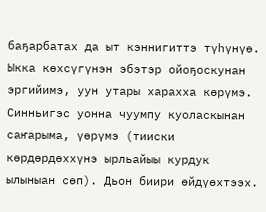баҕарбатах да ыт кэннигиттэ түһүнүө. Ыкка көхсүгүнэн эбэтэр ойоҕоскунан эргийимэ, уун утары харахха көрүмэ. Синньигэс уонна чуумпу куоласкынан саҥарыма, үөрүмэ (тииски көрдөрдөххүнэ ырльайыы курдук ылыныан сөп). Дьон биири өйдүөхтээх.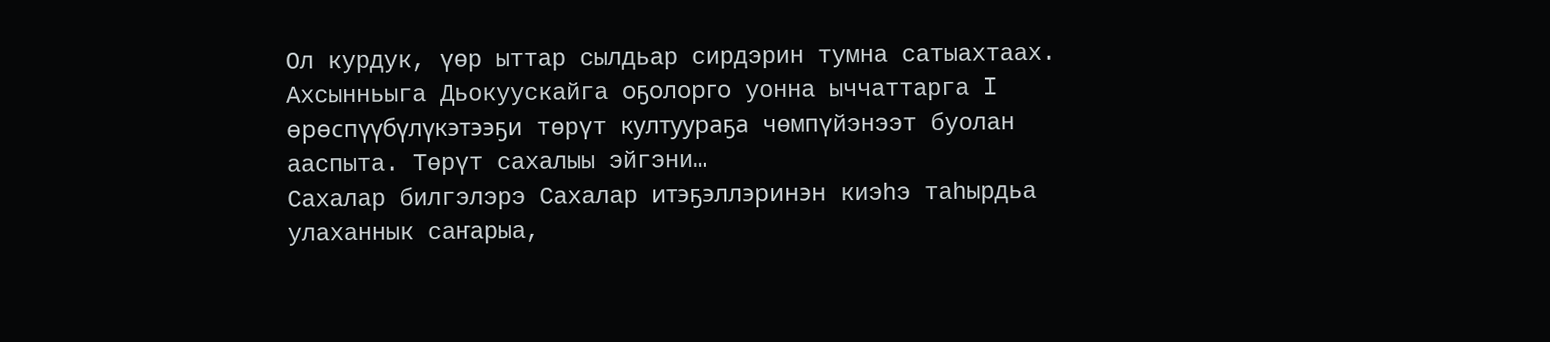Ол курдук, үөр ыттар сылдьар сирдэрин тумна сатыахтаах.
Ахсынньыга Дьокуускайга оҕолорго уонна ыччаттарга I өрөспүүбүлүкэтээҕи төрүт култуураҕа чөмпүйэнээт буолан ааспыта. Төрүт сахалыы эйгэни…
Сахалар билгэлэрэ Сахалар итэҕэллэринэн киэһэ таһырдьа улаханнык саҥарыа,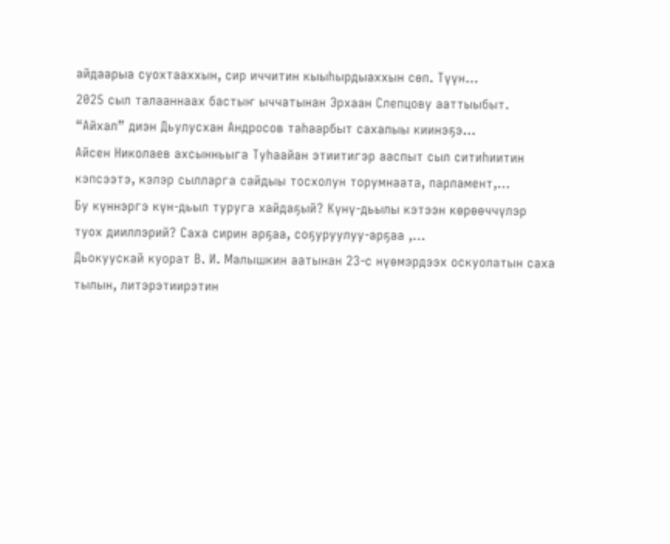айдаарыа суохтааххын, сир иччитин кыыһырдыаххын сөп. Түүн…
2025 сыл талааннаах бастыҥ ыччатынан Эрхаан Слепцову ааттыыбыт. “Айхал” диэн Дьулусхан Андросов таһаарбыт сахалыы киинэҕэ…
Айсен Николаев ахсынньыга Туһаайан этиитигэр ааспыт сыл ситиһиитин кэпсээтэ, кэлэр сылларга сайдыы тосхолун торумнаата, парламент,…
Бу күннэргэ күн-дьыл туруга хайдаҕый? Күнү-дьылы кэтээн көрөөччүлэр туох дииллэрий? Саха сирин арҕаа, соҕуруулуу-арҕаа ,…
Дьокуускай куорат В. И. Малышкин аатынан 23‑с нүөмэрдээх оскуолатын саха тылын, литэрэтиирэтин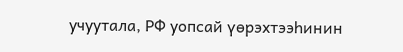учуутала, РФ уопсай үөрэхтээһинин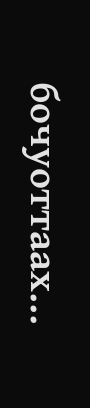бочуоттаах…